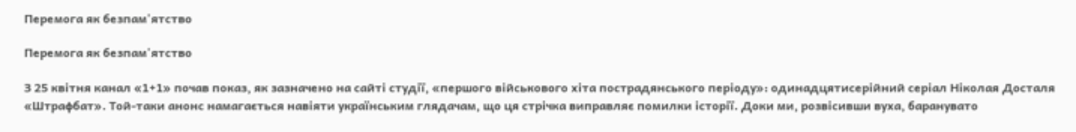Перемога як безпам'ятство

Перемога як безпам'ятство

З 25 квітня канал «1+1» почав показ, як зазначено на сайті студії, «першого військового хіта пострадянського періоду»: одинадцятисерійний серіал Ніколая Досталя «Штрафбат». Той-таки анонс намагається навіяти українським глядачам, що ця стрічка виправляє помилки історії. Доки ми, розвісивши вуха, баранувато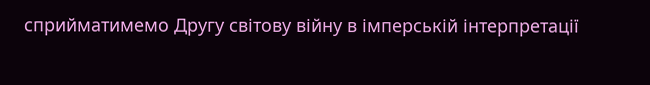сприйматимемо Другу світову війну в імперській інтерпретації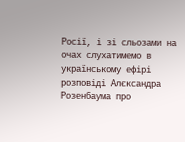Росії, і зі сльозами на очах слухатимемо в українському ефірі розповіді Алєксандра Розенбаума про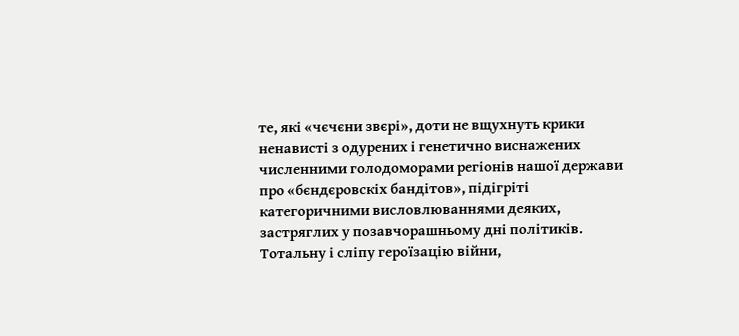те, які «чєчєни звєрі», доти не вщухнуть крики ненависті з одурених і генетично виснажених численними голодоморами регіонів нашої держави про «бєндєровскіх бандітов», підігріті категоричними висловлюваннями деяких, застряглих у позавчорашньому дні політиків. Тотальну і сліпу героїзацію війни,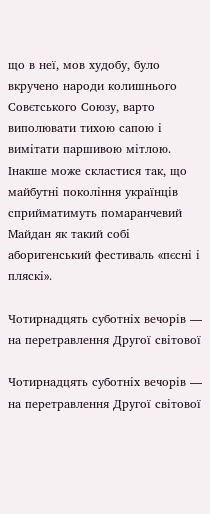що в неї, мов худобу, було вкручено народи колишнього Совєтського Союзу, варто виполювати тихою сапою і вимітати паршивою мітлою. Інакше може скластися так, що майбутні покоління українців сприйматимуть помаранчевий Майдан як такий собі аборигенський фестиваль «пєсні і пляскі».

Чотирнадцять суботніх вечорів — на перетравлення Другої світової

Чотирнадцять суботніх вечорів — на перетравлення Другої світової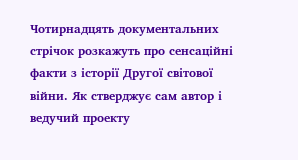Чотирнадцять документальних стрічок розкажуть про сенсаційні факти з історії Другої світової війни. Як стверджує сам автор і ведучий проекту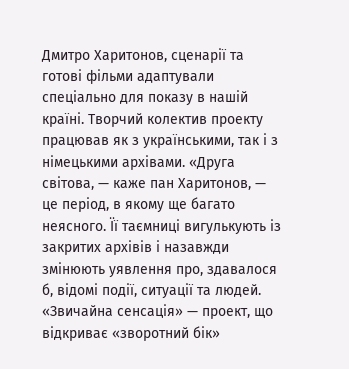Дмитро Харитонов, сценарії та готові фільми адаптували спеціально для показу в нашій країні. Творчий колектив проекту працював як з українськими, так і з німецькими архівами. «Друга світова, — каже пан Харитонов, — це період, в якому ще багато неясного. Її таємниці вигулькують із закритих архівів і назавжди змінюють уявлення про, здавалося б, відомі події, ситуації та людей. «Звичайна сенсація» — проект, що відкриває «зворотний бік»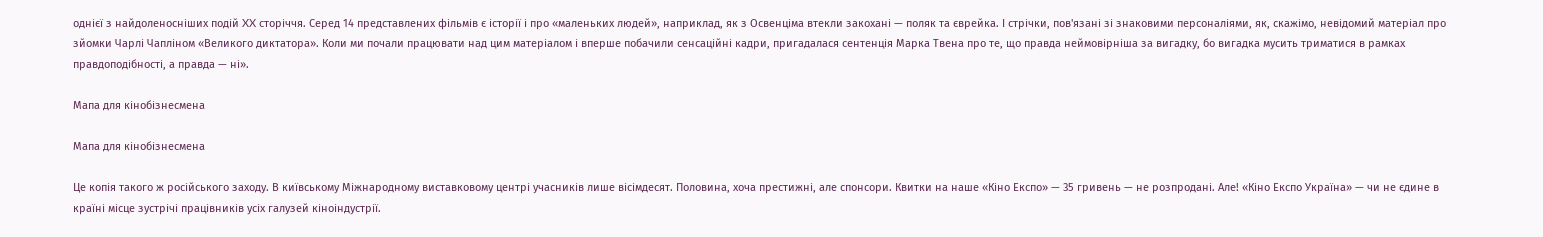однієї з найдоленосніших подій XX сторіччя. Серед 14 представлених фільмів є історії і про «маленьких людей», наприклад, як з Освенціма втекли закохані — поляк та єврейка. І стрічки, пов'язані зі знаковими персоналіями, як, скажімо, невідомий матеріал про зйомки Чарлі Чапліном «Великого диктатора». Коли ми почали працювати над цим матеріалом і вперше побачили сенсаційні кадри, пригадалася сентенція Марка Твена про те, що правда неймовірніша за вигадку, бо вигадка мусить триматися в рамках правдоподібності, а правда — ні».

Мапа для кінобізнесмена

Мапа для кінобізнесмена

Це копія такого ж російського заходу. В київському Міжнародному виставковому центрі учасників лише вісімдесят. Половина, хоча престижні, але спонсори. Квитки на наше «Кіно Експо» — 35 гривень — не розпродані. Але! «Кіно Експо Україна» — чи не єдине в країні місце зустрічі працівників усіх галузей кіноіндустрії.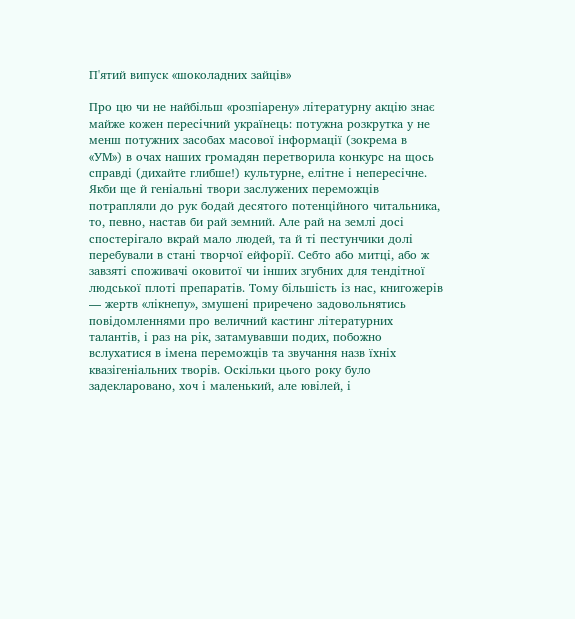П'ятий випуск «шоколадних зайців»

Про цю чи не найбільш «розпіарену» літературну акцію знає майже кожен пересічний українець: потужна розкрутка у не менш потужних засобах масової інформації (зокрема в «УМ») в очах наших громадян перетворила конкурс на щось справді (дихайте глибше!) культурне, елітне і непересічне. Якби ще й геніальні твори заслужених переможців потрапляли до рук бодай десятого потенційного читальника, то, певно, настав би рай земний. Але рай на землі досі спостерігало вкрай мало людей, та й ті пестунчики долі перебували в стані творчої ейфорії. Себто або митці, або ж завзяті споживачі оковитої чи інших згубних для тендітної людської плоті препаратів. Тому більшість із нас, книгожерів — жертв «лікнепу», змушені приречено задовольнятись повідомленнями про величний кастинг літературних талантів, і раз на рік, затамувавши подих, побожно вслухатися в імена переможців та звучання назв їхніх квазігеніальних творів. Оскільки цього року було задекларовано, хоч і маленький, але ювілей, і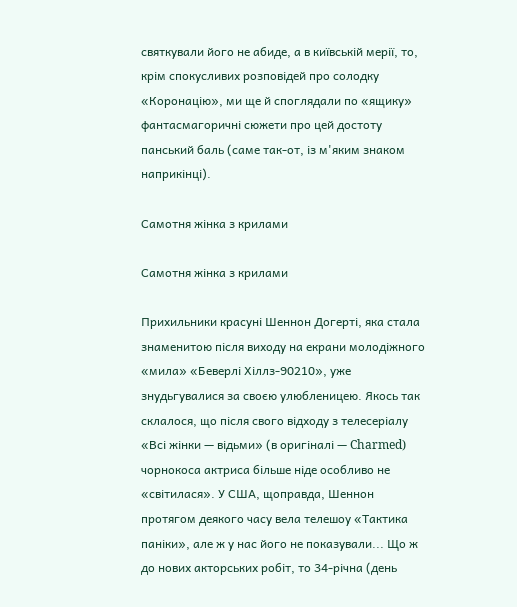святкували його не абиде, а в київській мерії, то, крім спокусливих розповідей про солодку «Коронацію», ми ще й споглядали по «ящику» фантасмагоричні сюжети про цей достоту панський баль (саме так-от, із м'яким знаком наприкінці).

Самотня жінка з крилами

Самотня жінка з крилами

Прихильники красуні Шеннон Догерті, яка стала знаменитою після виходу на екрани молодіжного «мила» «Беверлі Хіллз-90210», уже знудьгувалися за своєю улюбленицею. Якось так склалося, що після свого відходу з телесеріалу «Всі жінки — відьми» (в оригіналі — Charmed) чорнокоса актриса більше ніде особливо не «світилася». У США, щоправда, Шеннон протягом деякого часу вела телешоу «Тактика паніки», але ж у нас його не показували... Що ж до нових акторських робіт, то 34-річна (день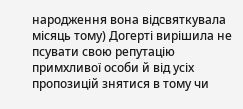народження вона відсвяткувала місяць тому) Догерті вирішила не псувати свою репутацію примхливої особи й від усіх пропозицій знятися в тому чи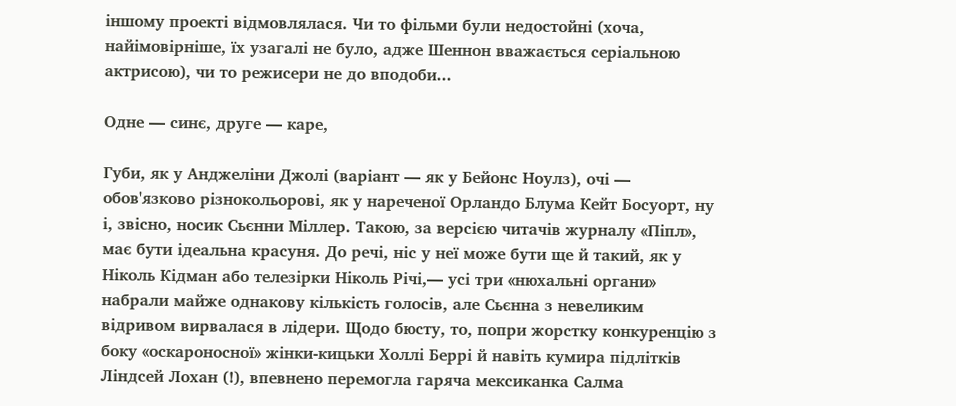іншому проекті відмовлялася. Чи то фільми були недостойні (хоча, найімовірніше, їх узагалі не було, адже Шеннон вважається серіальною актрисою), чи то режисери не до вподоби...

Одне — синє, друге — каре,

Губи, як у Анджеліни Джолі (варіант — як у Бейонс Ноулз), очі — обов'язково різнокольорові, як у нареченої Орландо Блума Кейт Босуорт, ну і, звісно, носик Сьєнни Міллер. Такою, за версією читачів журналу «Піпл», має бути ідеальна красуня. До речі, ніс у неї може бути ще й такий, як у Ніколь Кідман або телезірки Ніколь Річі,— усі три «нюхальні органи» набрали майже однакову кількість голосів, але Сьєнна з невеликим відривом вирвалася в лідери. Щодо бюсту, то, попри жорстку конкуренцію з боку «оскароносної» жінки-кицьки Холлі Беррі й навіть кумира підлітків Ліндсей Лохан (!), впевнено перемогла гаряча мексиканка Салма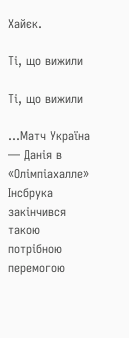Хайєк.

Ті, що вижили

Ті, що вижили

...Матч Україна — Данія в «Олімпіахалле» Інсбрука закінчився такою потрібною перемогою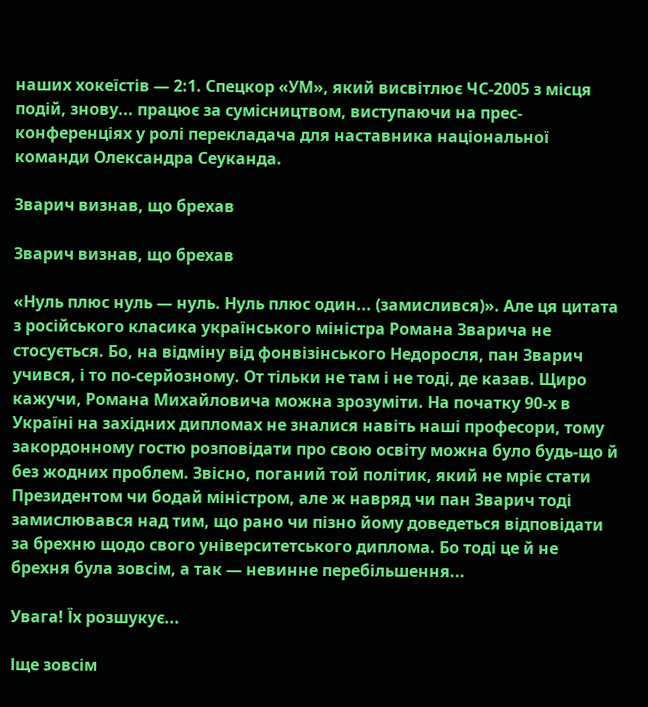наших хокеїстів — 2:1. Спецкор «УМ», який висвітлює ЧС-2005 з місця подій, знову... працює за сумісництвом, виступаючи на прес-конференціях у ролі перекладача для наставника національної команди Олександра Сеуканда.

Зварич визнав, що брехав

Зварич визнав, що брехав

«Нуль плюс нуль — нуль. Нуль плюс один... (замислився)». Але ця цитата з російського класика українського міністра Романа Зварича не стосується. Бо, на відміну від фонвізінського Недоросля, пан Зварич учився, і то по-серйозному. От тільки не там і не тоді, де казав. Щиро кажучи, Романа Михайловича можна зрозуміти. На початку 90-х в Україні на західних дипломах не зналися навіть наші професори, тому закордонному гостю розповідати про свою освіту можна було будь-що й без жодних проблем. Звісно, поганий той політик, який не мріє стати Президентом чи бодай міністром, але ж навряд чи пан Зварич тоді замислювався над тим, що рано чи пізно йому доведеться відповідати за брехню щодо свого університетського диплома. Бо тоді це й не брехня була зовсім, а так — невинне перебільшення...

Увага! Їх розшукує...

Іще зовсім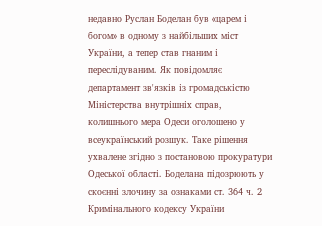недавно Руслан Боделан був «царем і богом» в одному з найбільших міст України, а тепер став гнаним і переслідуваним. Як повідомляє департамент зв'язків із громадськістю Міністерства внутрішніх справ, колишнього мера Одеси оголошено у всеукраїнський розшук. Таке рішення ухвалене згідно з постановою прокуратури Одеської області. Боделана підозрюють у скоєнні злочину за ознаками ст. 364 ч. 2 Кримінального кодексу України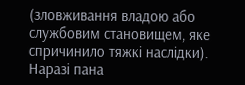(зловживання владою або службовим становищем, яке спричинило тяжкі наслідки). Наразі пана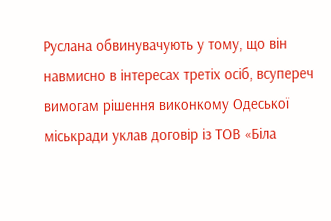Руслана обвинувачують у тому, що він навмисно в інтересах третіх осіб, всупереч вимогам рішення виконкому Одеської міськради уклав договір із ТОВ «Біла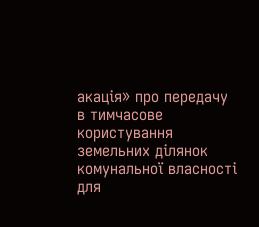акація» про передачу в тимчасове користування земельних ділянок комунальної власності для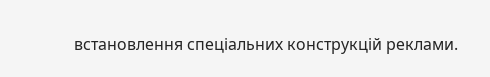встановлення спеціальних конструкцій реклами.